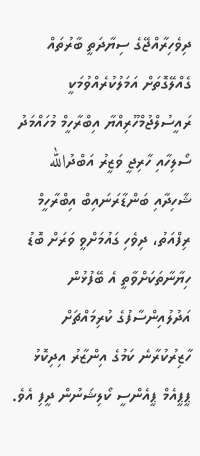ދިވެހިރާއްޖޭގެ ސިޔާދަތީ ބާރުތައް ގެއްލޭގޮތަށް އަމަލުކުރެއްވުމަކީ ރައީސުލްޖުމްހޫރިއްޔާ އިބްރާހީމް މުހައްމަދު ސޯލިހާއި ހާރިޖީ ވަޒީރު އަބްދުالله ޝާހިދާއި ބަންޑާރަނައިބް އިބްރާހީމް ރިފްއަތު، ދިވެހި ގައުމަށްވީ ވަރަށް ބޮޑު ހިޔާނާތަކަށްވާތީ އެ ބޭފުޅުން އަދުލުއިންސާފުގެ ކުރިމައްޗަށް ހާޒިރުކުރާނެ ކަމުގެ އިންޒާރު އިދިކޮޅު ޕީޕީއެމް ޕީއެންސީ ކޯލިޝަނުން ދީފި އެވެ.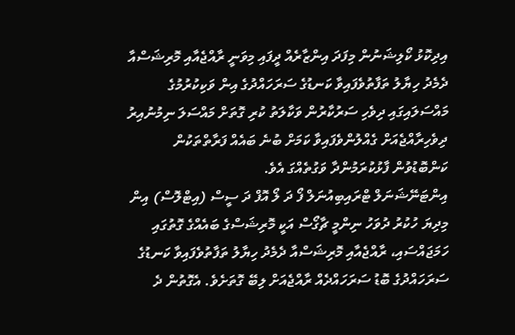އިދިކޮޅު ކޯލިޝަނުން މިފަދަ އިންޒާރެއް ދީފައި މިވަނީ ރާއްޖެއާއި މޮރިޝަސްއާ ދެމެދު ހިޔާލު ތަފާތުވެފައިވާ ކަނޑުގެ ސަރަހައްދުގެ އިން ވަކިކުރުމުގެ މައްސަލައިގައި ދިވެހި ސަރުކާރުން ވަކާލަތު ކުރި ގޮތަށް މައްސަލަ ނިމުނުއިރު ދިވެހިރާއްޖެއަށް ގެއްލުންވެފައިވާ ކަމަށް ބުނެ ބައެއް ފަރާތްތަކުން ކަންބޮޑުވުން ފާޅުކުރަމުންދާ ވަގުތެއްގަ އެވެ.
އިންޓަނޭޝަނަލް ޓްރައިބިއުނަލް ފޯ ދަ ލޯ އޮފް ދަ ސީސް (އިޓްލޮސް) އިން މިދިޔަ ހުކުރު ދުވަހު ނިންމީ ޗާގޯސް އަކީ މޮރިޝަސްގެ ބައެއްގެ ގޮތުގައި ހަމަޖައްސައި، ރާއްޖެއާއި މޮރިޝަސްއާ ދެމެދު ހިޔާލު ތަފާތުވެފައިވާ ކަނޑުގެ ސަރަހައްދުގެ ބޮޑު ސަރަހައްދެއް ރާއްޖެއަށް ލިބޭ ގޮތަށެވެ. އެގޮތުން ދެ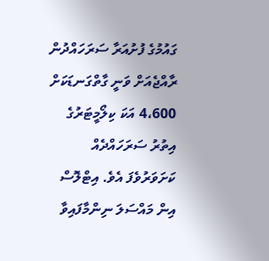ގައުމުގެ ފުށުއަރާ ސަރަހައްދުން ރާއްޖެއަށް ވަނީ ގާތްގަނޑަކަށް 4،600 އަކަ ކިލޯމީޓަރުގެ އިތުރު ސަރަހައްދެއް ކަށަވަރުވެފަ އެވެ. އިޓްލޮސް އިން މައްސަލަ ނިންމާފައިވާ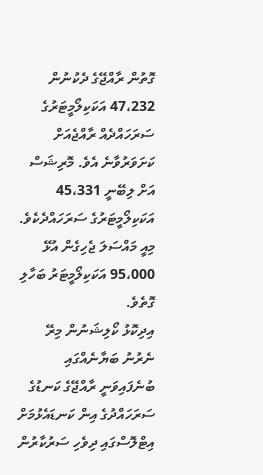ގޮތުން ރާއްޖޭގެ ދެކުނުން 47،232 އަކަކިލޯމީޓަރުގެ ސަރަހައްދެއް ރާއްޖެއަށް ކަށަވަރުވާނެ އެވެ. މޮރިޝަސް އަށް ލިބޭނީ 45،331 އަކަކިލޯމީޓަރުގެ ސަރަހައްދެކެވެ. މިއީ މައްސަލަ ޖެހިގެން އުޅޭ 95،000 އަކަކިލޯމީޓަރު ބަހާލި ގޮތެވެ.
އިދިކޮޅު ކޯލިޝަނުން މިރޭ ނެރުނު ބަޔާނެއްގައި ބުނެފައިވަނީ ރާއްޖޭގެ ކަނޑުގެ ސަރަހައްދުގެ އިން ކަނޑައެޅުމަށް އިޓްލޮސްގައި ދިވެހި ސަރުކާރުން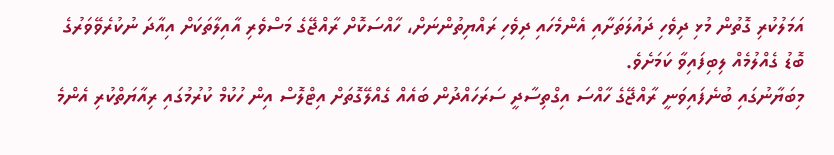އަމަލުކުރި ގޮތުން މުޅި ދިވެހި ދައުލަތަށާއި އެންމެހައި ދިވެހި ރައްޔިތުންނަށް، ހާއްސަކޮށް ރާއްޖޭގެ މަސްވެރި އާއިލާތަކަށް އިއާދަ ނުކުރެވޭވަރުގެ ބޮޑު ގެއްލުމެއް ލިބިފައިވާ ކަމަށެވެ.
މިބަޔާނުގައި ބުނެފައިވަނީ ރާއްޖޭގެ ހާއްސަ އިގްތިސާދީ ސަރަހައްދުން ބައެއް ގެއްލޭގޮތަށް އިޓްލޮސް އިން ހުކުމް ކުރުމުގައި ރިއާޔަތްކުރި އެންމެ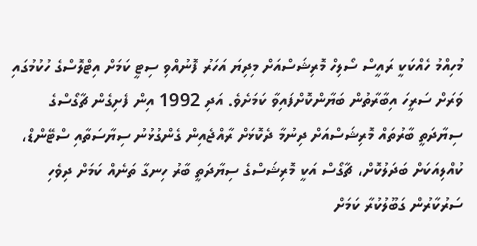މުހިއްމު ހެއްކަކީ ރައީސް ސޯލިހް މޮރިޝަސްއަށް މިދިޔަ އަހަރު ފޮނުއްވި ސިޓީ ކަމަށް އިޓްލޮސްގެ ހުކުމުގައި ވަރަށް ސަރީހަ އިބާރާތުން ބަޔާންކޮށްފައިވާ ކަމަށެވެ. އަދި 1992 އިން ފެށިގެން ޗާގޯސްގެ ސިޔާދަތީ ބާރުތައް މޮރިޝަސްއަށް ދިނުމާ ދެކޮޅަށް ރާއްޖެއިން ގެންގުޅުނު ސިޔާސަތާއި ސްޓޭންޑް، ކުއްލިއަކަށް ބަދަލުކޮށް، ޗާގޯސް އަކީ މޮރިޝަސްގެ ސިޔާދަތީ ބާރު ހިނގާ ތަނެއް ކަމަށް ދިވެހި ސަރުކާރުން ގަބޫލުކުރާ ކަމަށް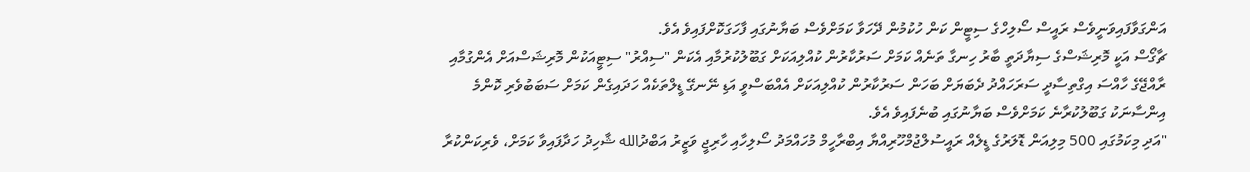އަންގަވާފައިވަނީވެސް ރައީސް ސޯލިހްގެ ސިޓީން ކަން ހުކުމުން ދޭހަވާ ކަމަށްވެސް ބަޔާނުގައި ފާހަގަކޮށްފައިވެ އެވެ.
ޗާގޯސް އަކީ މޮރިޝަސްގެ ސިޔާދަތީ ބާރު ހިނގާ ތަނެއް ކަމަށް ސަރުކާރުން ކުއްލިއަކަށް ގަބޫލުކުރުމާއި އެކަން "ސިއްރު" ސިޓީއަކުން މޮރިޝަސްއަށް އެންގުމާއި ރާއްޖޭގެ ހާއްސަ އިގްތިސާދީ ސަރަހައްދު ދެބަޔަށް ބަހަން ސަރުކާރުން ކުއްލިއަކަށް އެއްބަސްވީ އަޑި ނޭނގޭ ޑީލްތަކެއް ހަދައިގެން ކަމަށް ސަބަބުވެރި ކޮންމެ އިންސާނަކު ގަބޫލުކުރާނެ ކަމަށްވެސް ބަޔާނުގައި ބުނެފައިވެ އެވެ.
"އަދި މިކަމުގައި 500 މިލިއަން ޑޮލަރުގެ ޑީލެއް ރައީސުލްޖުމްހޫރިއްޔާ އިބްރާހީމް މުހައްމަދު ސޯލިހާއި ހާރިޖީ ވަޒީރު އަބްދުالله ޝާހިދު ހަދާފައިވާ ކަމަށް، ވެރިކަންކުރާ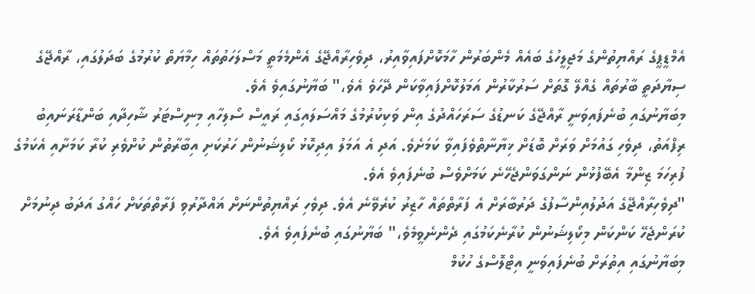އެމްޑީޕީގެ ރައްޔިތުންގެ މަޖިލީހުގެ ބައެއް މެންބަރުން ހާމަކޮށްފައިވާއިރު، ދިވެހިރާއްޖޭގެ އެންމެމަތީ މަސްލަހަތުތައް ހިމާޔަތް ކުރުމުގެ ބަދަލުގައި، ރާއްޖޭގެ ސިޔާދަތީ ބާރުތައް ގެއްލޭ ގޮތަށް ސަރުކާރުން އަމަލުކޮށްފައިވާކަން ދޭހަވެ އެވެ،" ބަޔާނުގައިވެ އެވެ.
މިބަޔާނުގައި ބުނެފައިވަނީ ރާއްޖޭގެ ކަނޑުގެ ސަރަހައްދުގެ އިން ވަކިކުރުމުގެ މައްސަލައިގައި ރައީސް ސޯލިހާއި މިނިސްޓަރު ޝާހިދާއި ބަންޑާރަނައިބު ރިފްއަތު، ދިވެހި ގައުމަށް ވަރަށް ބޮޑަށް ޚިޔާނާތްވެފައިވާ ކަމަށެވެ. އަދި އެ އަމަލު އިދިކޮޅު ކޯލިޝަނުން ހަރުކަށި އިބާރާތުން ކުށްވެރި ކުރާ ކަމަށާއި އެކަމުގެ ފުރިހަމަ ޒިންމާ އެބޭފުޅުން ނަންގަވަންޖެހޭނެ ކަމަށްވެސް ބުނެފައިވެ އެވެ.
"ދިވެހިރާއްޖޭގެ އަދުލުއިންސާފުގެ ދަރުބާރަށް އެ ފަރާތްތައް ހާޒިރު ކުރެވޭނެ އެވެ. ދިވެހި ރައްޔިތުންނަށް ޣައްދާރުވި ފަރާތްތަކަށް ހައްގު އަދަބު ދިނުމަށް ކުރަންޖެހޭ ކަންކަން މިކޯލިޝަނުން ކުރާނެކަމުގައި ދެންނެވީމެވެ،" ބަޔާނުގައި ބުނެފައިވެ އެވެ.
މިބަޔާނުގައި އިތުރަށް ބުނެފައިވަނީ އިޓްލޮސްގެ ހުކުމް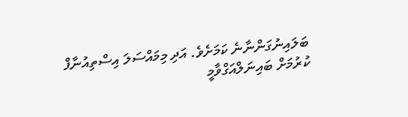ބަލައިނުގަންނާނެ ކަމަށެވެ. އަދި މިމައްސަލަ އިސްތިއުނާފް ކުރުމަށް ބައިނަލްއަގްވާމީ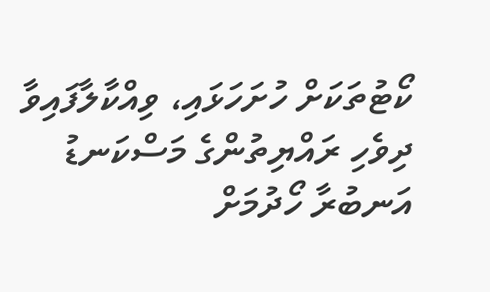ކޯޓުތަކަށް ހުށަހަޅައި، ވިއްކާލާފައިވާ ދިވެހި ރައްޔިތުންގެ މަސްކަނޑު އަނބުރާ ހޯދުމަށް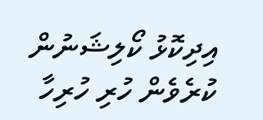އިދިކޮޅު ކޯލިޝަނުން ކުރެވެން ހުރި ހުރިހާ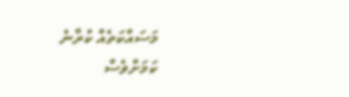މަސައްކަތެއް ކުރާނެ ކަމަށްވެސް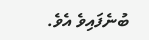ބުނެފައިވެ އެވެ.